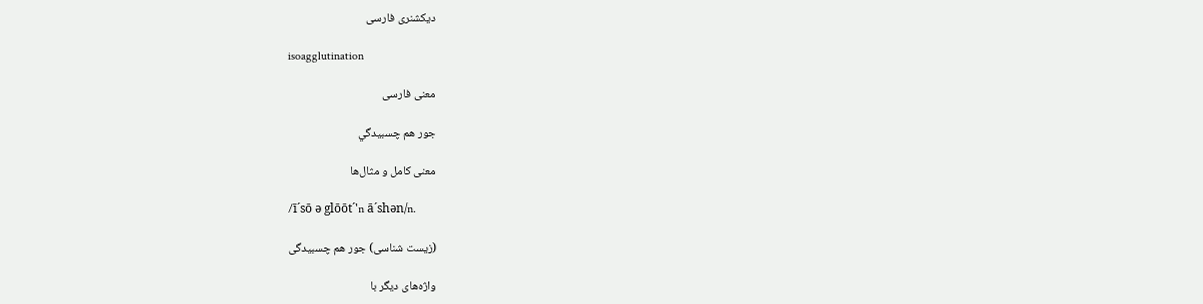دیکشنری فارسی

isoagglutination

معنی فارسی

جور هم چسبيدگي

معنی کامل و مثال‌ها

/ī´sō ǝ glōōt´'n ā´shǝn/n.

(زیست شناسی) جور هم چسبیدگی

واژه‌های دیگر با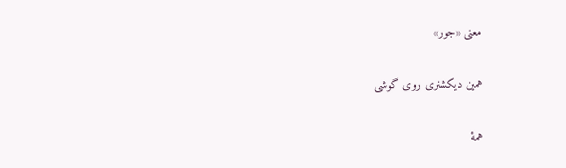معنی «جور»

همین دیکشنری روی گوشی

همهٔ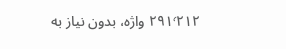۲۹۱٬۲۱۲ واژه، بدون نیاز به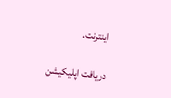اینترنت.

دریافت اپلیکیشن